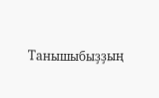Танышыбыҙҙың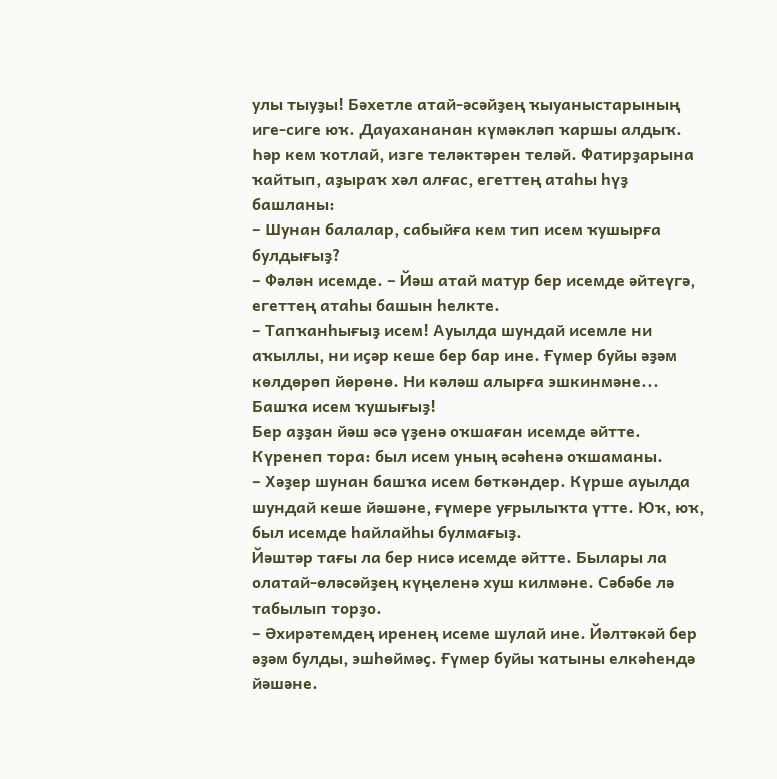улы тыуҙы! Бәхетле атай-әсәйҙең ҡыуаныстарының иге-сиге юҡ. Дауахананан күмәкләп ҡаршы алдыҡ. Һәр кем ҡотлай, изге теләктәрен теләй. Фатирҙарына ҡайтып, аҙыраҡ хәл алғас, егеттең атаһы һүҙ башланы:
– Шунан балалар, сабыйға кем тип исем ҡушырға булдығыҙ?
– Фәлән исемде. – Йәш атай матур бер исемде әйтеүгә, егеттең атаһы башын һелкте.
– Тапҡанһығыҙ исем! Ауылда шундай исемле ни аҡыллы, ни иҫәр кеше бер бар ине. Ғүмер буйы әҙәм көлдөрөп йөрөнө. Ни кәләш алырға эшкинмәне... Башҡа исем ҡушығыҙ!
Бер аҙҙан йәш әсә үҙенә оҡшаған исемде әйтте. Күренеп тора: был исем уның әсәһенә оҡшаманы.
– Хәҙер шунан башҡа исем бөткәндер. Күрше ауылда шундай кеше йәшәне, ғүмере уғрылыҡта үтте. Юҡ, юҡ, был исемде һайлайһы булмағыҙ.
Йәштәр тағы ла бер нисә исемде әйтте. Былары ла олатай-өләсәйҙең күңеленә хуш килмәне. Сәбәбе лә табылып торҙо.
– Әхирәтемдең иренең исеме шулай ине. Йәлтәкәй бер әҙәм булды, эшһөймәҫ. Ғүмер буйы ҡатыны елкәһендә йәшәне.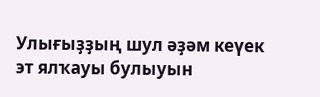Улығыҙҙың шул әҙәм кеүек эт ялҡауы булыуын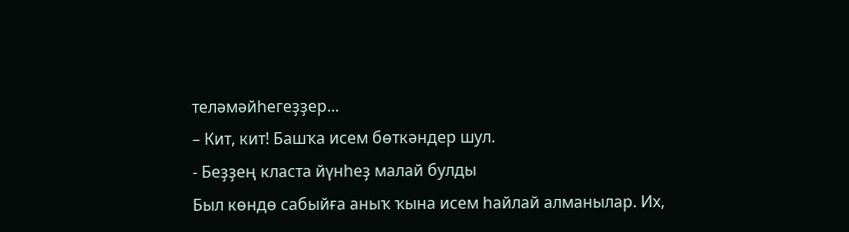теләмәйһегеҙҙер...
– Кит, кит! Башҡа исем бөткәндер шул.
- Беҙҙең класта йүнһеҙ малай булды
Был көндө сабыйға аныҡ ҡына исем һайлай алманылар. Их,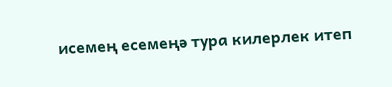исемең есемеңә тура килерлек итеп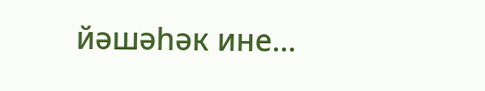йәшәһәк ине...